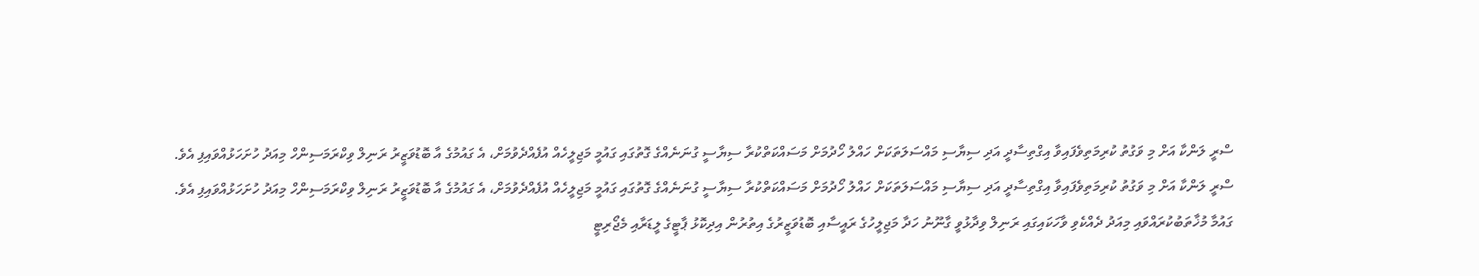ސްރީ ލަންކާ އަށް މި ވަގުތު ކުރިމަތިވެފައިވާ އިގްތިސާދީ އަދި ސިޔާސި މައްސަލަތަކަށް ހައްލު ހޯދުމަށް މަސައްކަތްކުރާ ސިޔާސީ ގުނަނެއްގެ ގޮތުގައި ގައުމީ މަޖިލީހެއް އުފެއްދެވުމަށް، އެ ގައުމުގެ އާ ބޮޑުވަޒީރު ރަނިލް ވިކްރަމަސިންހް މިއަދު ހުށަހަޅުއްވައިފި އެވެ.
ސްރީ ލަންކާ އަށް މި ވަގުތު ކުރިމަތިވެފައިވާ އިގްތިސާދީ އަދި ސިޔާސި މައްސަލަތަކަށް ހައްލު ހޯދުމަށް މަސައްކަތްކުރާ ސިޔާސީ ގުނަނެއްގެ ގޮތުގައި ގައުމީ މަޖިލީހެއް އުފެއްދެވުމަށް، އެ ގައުމުގެ އާ ބޮޑުވަޒީރު ރަނިލް ވިކްރަމަސިންހް މިއަދު ހުށަހަޅުއްވައިފި އެވެ.
ގައުމާ މުޚާތަބުކުރައްވައި މިއަދު ދެއްކެވި ވާހަކައިގައި ރަނިލް ވިދާޅުވީ ގާނޫނު ހަދާ މަޖިލީހުގެ ރައީސާއި ބޮޑުވަޒީރުގެ އިތުރުން އިދިކޮޅު ޕާޓީގެ ލީޑަރާއި މެޖޯރިޓީ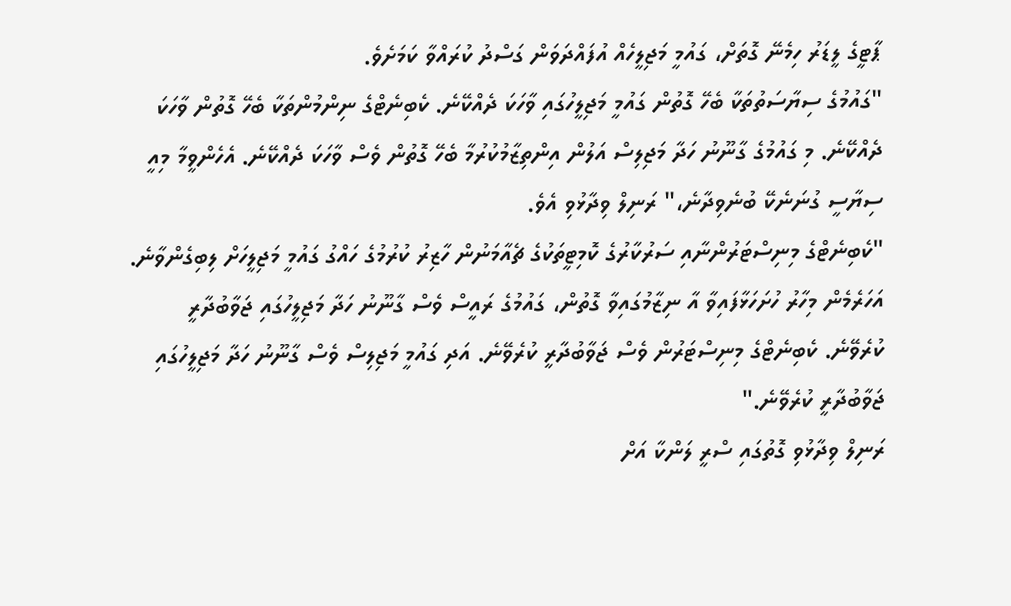ޕާޓީގެ ލީޑަރު ހިމެނޭ ގޮތަށް، ގައުމީ މަޖިލީހެއް އުފައްދަވަން ގަސްދު ކުރައްވާ ކަމަށެވެ.
"ގައުމުގެ ސިޔާސަތުތަކާ ބެހޭ ގޮތުން ގައުމީ މަޖިލީހުގައި ވާހަކަ ދެއްކޭނެ. ކެބިނެޓްގެ ނިންމުންތަކާ ބެހޭ ގޮތުން ވާހަކަ ދެއްކޭނެ. މި ގައުމުގެ ގާނޫނު ހަދާ މަޖިލިސް އަލުން އިންތިޒާމުކުރުމާ ބެހޭ ގޮތުން ވެސް ވާހަކަ ދެއްކޭނެ. އެހެންވީމާ މިއީ ސިޔާސީ ގުނަނެކޭ ބުނެވިދާނެ،" ރަނިލް ވިދާޅުވި އެވެ.
"ކެބިނެޓްގެ މިނިސްޓަރުންނާއި ސަރުކާރުގެ ކޮމިޓީތަކުގެ ޗެއާމަނުން ހާޒިރު ކުރުމުގެ ހައްގު ގައުމީ މަޖިލީހަށް ލިބިގެންވާނެ. އަހަރެމެން މިހާރު ހުށަހަޅާފައިވާ އާ ނިޒާމުގައިވާ ގޮތުން، ގައުމުގެ ރައީސް ވެސް ގާނޫނު ހަދާ މަޖިލީހުގައި ޖަވާބުދާރީ ކުރެވޭނެ. ކެބިނެޓްގެ މިނިސްޓަރުން ވެސް ޖަވާބުދާރީ ކުރެވޭނެ. އަދި ގައުމީ މަޖިލިސް ވެސް ގާނޫނު ހަދާ މަޖިލީހުގައި ޖަވާބުދާރީ ކުރެވޭނެ."
ރަނިލް ވިދާޅުވި ގޮތުގައި ސްރީ ލަންކާ އަށް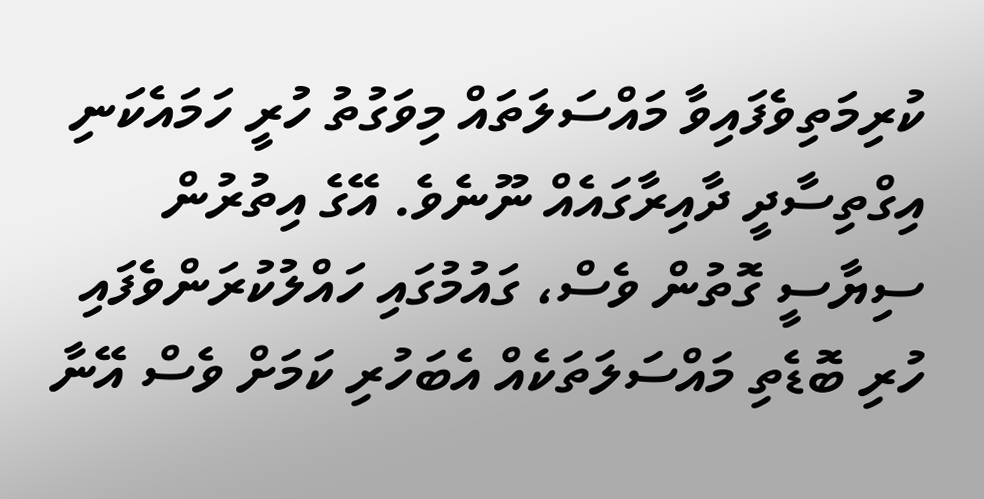ކުރިމަތިވެފައިވާ މައްސަލަތައް މިވަގުތު ހުރީ ހަމައެކަނި އިގްތިސާދީ ދާއިރާގައެއް ނޫނެވެ. އޭގެ އިތުރުން ސިޔާސީ ގޮތުން ވެސް، ގައުމުގައި ހައްލުކުރަންވެފައި ހުރި ބޮޑެތި މައްސަލަތަކެއް އެބަހުރި ކަމަށް ވެސް އޭނާ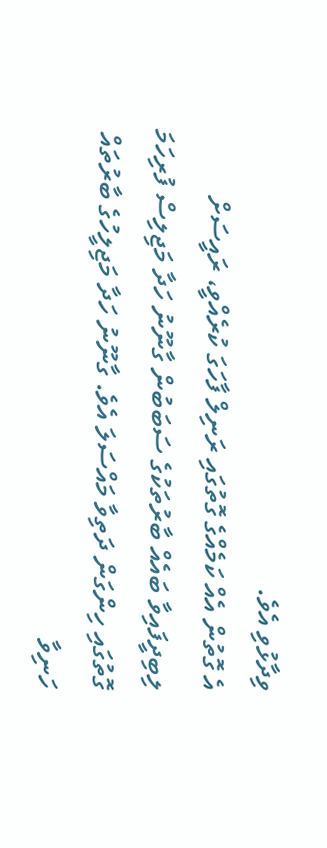ވިދާޅުވި އެވެ.
އެ ގޮތުން އެއް ކަމެއްގެ ގޮތުގައި ރަނިލް ފާހަގަ ކުރެއްވީ، ރައީސަށް ލިބިދީފައިވާ ބައެއް ބާރުތަކުގެ ސަބަބުން ގާނޫނު ހަދާ މަޖިލިސް ފުރިހަމަ ގޮތުގައި ހިންގަން ދަތިވާ މައްސަލަ އެވެ. ގާނޫނު ހަދާ މަޖިލީހުގެ ބާރުތައް ހަނިވާ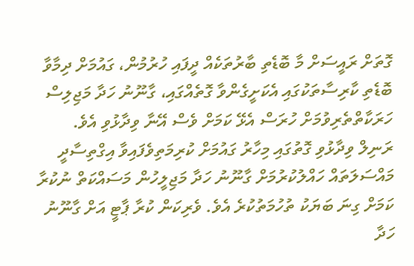ގޮތަށް ރައީސަށް މާ ބޮޑެތި ބާރުތަކެއް ދީފައި ހުރުމުން، ގައުމަށް ދިމާވާ ބޮޑެތި ކާރިސާތަކުގައި އެކަށީގެންވާ ގޮތެއްގައި، ގާނޫނު ހަދާ މަޖިލިސް ހަރަކާތްތެރިވުމަށް ހުރަސް އެޅޭ ކަމަށް ވެސް އޭނާ ވިދާޅުވި އެވެ.
ރަނިލް ވިދާޅުވި ގޮތުގައި މިހާރު ގައުމަށް ކުރިމަތިވެފައިވާ އިގްތިސާދީ މައްސަލަތައް ހައްލުކުރުމަށް ގާނޫނު ހަދާ މަޖިލީހުން މަސައްކަތް ނުކުރާ ކަމަށް ގިނަ ބަޔަކު ތުހުމަތުކުރެ އެވެ. ވެރިކަން ކުރާ ޕާޓީ އަށް ގާނޫނު ހަދާ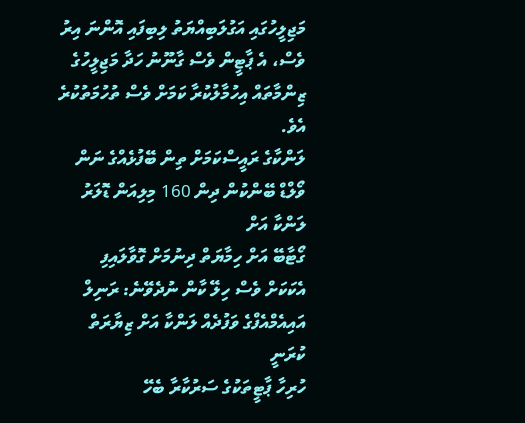މަޖިލީހުގައި އަގުލަބިއްޔަތު ލިބިފައި އޮންނަ އިރު ވެސް، އެ ޕާޓީން ވެސް ގާނޫނު ހަދާ މަޖިލީހުގެ ޒިންމާތައް އިހުމާލުކުރާ ކަމަށް ވެސް ތުހުމަތުކުރެ އެވެ.
ލަންކާގެ ރައީސްކަމަށް ތިން ބޭފުޅެއްގެ ނަން
ވޯލްޑް ބޭންކުން ދިން 160 މިލިއަން ޑޮލަރު ލަންކާ އަށް
ގޯޓާބޭ އަށް ހިމާޔަތް ދިނުމަށް ގޮވާލައިފި
އެކަކަށް ވެސް ހިލޭ ކާން ނުދެވޭނެ: ރަނިލް
އައިއެމްއެފްގެ ވަފުދެއް ލަންކާ އަށް ޒިޔާރަތް ކުރަނީ
ހުރިހާ ޕާޓީތަކުގެ ސަރުކާރާ ބެހޭ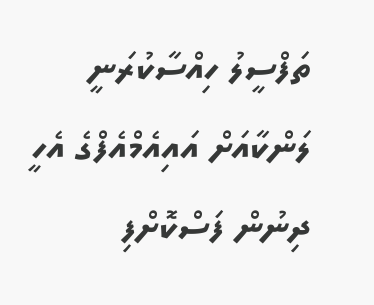ތަފްސީލު ހިއްސާކުރަނީ
ލަންކާއަށް އައިއެމްއެފްގެ އެހީ ދިނުން ފަސްކޮށްފި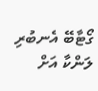ގޯޓާބޭ އެނބުރި ލަންކާ އަށް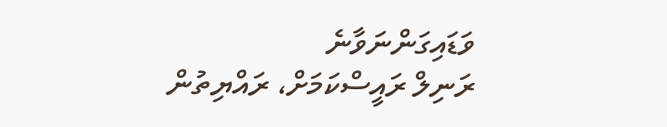ވަޑައިގަންނަވާނެ
ރަނިލް ރައީސްކަމަށް، ރައްޔިތުން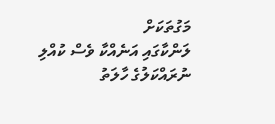މަގުތަކަށް
ލަންކާގައި އަނެއްކާ ވެސް ކުއްލި ނުރައްކަލުގެ ހާލަތު